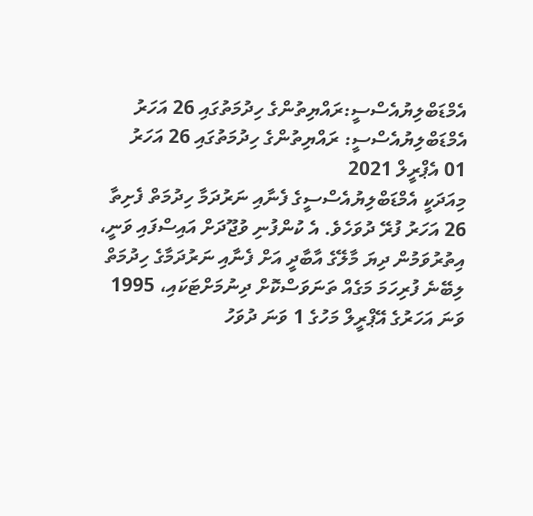އެމްޑަބްލިޔުއެސްސީ:ރައްޔިތުންގެ ހިދުމަތުގައި 26 އަހަރު
އެމްޑަބްލިޔުއެސްސީ: ރައްޔިތުންގެ ހިދުމަތުގައި 26 އަހަރު
01 އެޕްރީލް 2021
މިއަދަކީ އެމްޑަބްލިޔުއެސްސީގެ ފެނާއި ނަރުދަމާ ހިދުމަތް ފެށިތާ 26 އަހަރު ފުރޭ ދުވަހެވެ. އެ ކުންފުނި ވުޖޫދަށް އައިސްފައި ވަނީ، އިތުރުވަމުން ދިޔަ މާލޭގެ އާބާދީ އަށް ފެނާއި ނަރުދަމާގެ ހިދުމަތް ލިބޭނެ ފުރިހަމަ މަގެއް ތަނަވަސްކޮށް ދިނުމަށްޓަކައި، 1995 ވަނަ އަހަރުގެ އޭޕްރީލް މަހުގެ 1 ވަނަ ދުވަހު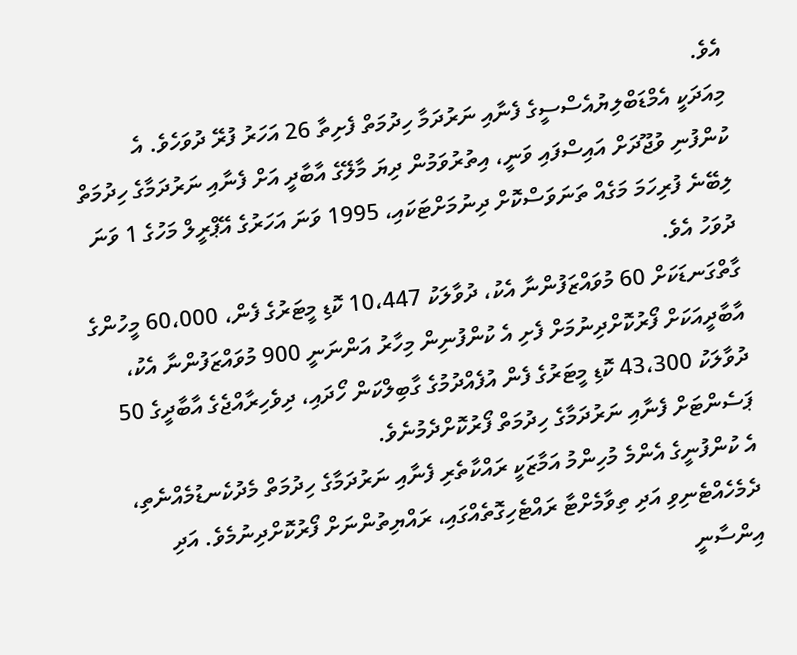އެވެ.
މިއަދަކީ އެމްޑަބްލިޔުއެސްސީގެ ފެނާއި ނަރުދަމާ ހިދުމަތް ފެށިތާ 26 އަހަރު ފުރޭ ދުވަހެވެ. އެ ކުންފުނި ވުޖޫދަށް އައިސްފައި ވަނީ، އިތުރުވަމުން ދިޔަ މާލޭގެ އާބާދީ އަށް ފެނާއި ނަރުދަމާގެ ހިދުމަތް ލިބޭނެ ފުރިހަމަ މަގެއް ތަނަވަސްކޮށް ދިނުމަށްޓަކައި، 1995 ވަނަ އަހަރުގެ އޭޕްރީލް މަހުގެ 1 ވަނަ ދުވަހު އެވެ.
ގާތްގަނޑަކަށް 60 މުވައްޒަފުންނާ އެކު، ދުވާލަކު 10،447 ކޮޑި މީޓަރުގެ ފެން، 60،000 މީހުންގެ އާބާދީއަކަށް ފޯރުކޮށްދިނުމަށް ފެށި އެ ކުންފުނިން މިހާރު އަންނަނީ 900 މުވައްޒަފުންނާ އެކު، ދުވާލަކު 43،300 ކޮޑި މީޓަރުގެ ފެން އުފެއްދުމުގެ ގާބިލްކަން ހޯދައި، ދިވެހިރާއްޖެގެ އާބާދީގެ 50 ޕަސެންޓަށް ފެނާއި ނަރުދަމާގެ ހިދުމަތް ފޯރުކޮށްދެމުނެވެ.
އެ ކުންފުނީގެ އެންމެ މުހިންމު އަމާޒަކީ ރައްކާތެރި ފެނާއި ނަރުދަމާގެ ހިދުމަތް މެދުކެނޑުމެއްނެތި، ދެމެހެއްޓެނިވި އަދި ތިވާމެށްޓާ ރައްޓެހިގޮތެއްގައި، ރައްޔިތުންނަށް ފޯރުކޮށްދިނުމެވެ. އަދި އިންސާނީ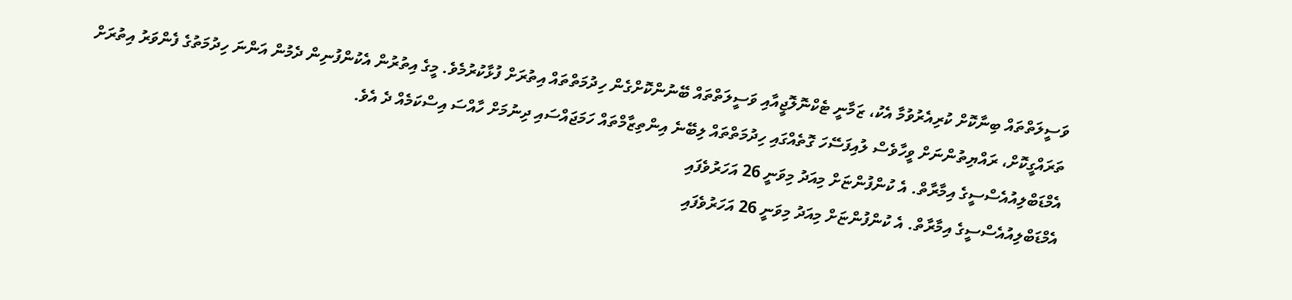ވަސީލަތްތައް ބިނާކޮށް ކުރިއެރުވުމާ އެކު، ޒަމާނީ ޓެކްނޮލޮޖީއާއި ވަސީލަތްތައް ބޭނުންކޮށްގެން ހިދުމަތްތައް އިތުރަށް ފުޅާކުރުމެވެ. މީގެ އިތުރުން އެކުންފުނިން ދެމުން އަންނަ ހިދުމަތުގެ ފެންވަރު އިތުރަށް ތަރައްގީކޮށް، ރައްޔިތުންނަށް ވީހާވެސް ލުއިފަސޭހަ ގޮތެއްގައި ހިދުމަތްތައް ލިބޭނެ އިންތިޒާމްތައް ހަމަޖައްސައި ދިނުމަށް ހާއްސަ އިސްކަމެއް ދެ އެވެ.
އެމްޑަބްލިއުއެސްސީގެ އިމާރާތް. އެ ކުންފުންޏަށް މިއަދު މިވަނީ 26 އަހަރުވެފައި
އެމްޑަބްލިއުއެސްސީގެ އިމާރާތް. އެ ކުންފުންޏަށް މިއަދު މިވަނީ 26 އަހަރުވެފައި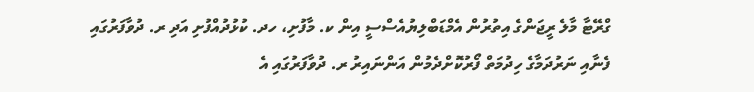ގްރޭޓާ މާލެ ރީޖަންގެ އިތުރުން އެމްޑަބްލިޔުއެސްސީ އިން ކ. މާފުށި، ހދ. ކުޅުދުއްފުށި އަދި ރ. ދުވާފަރުގައި ފެނާއި ނަރުދަމާގެ ހިދުމަތް ފޯރުކޮށްދެމުން އަންނައިރު ރ. ދުވާފަރުގައި އެ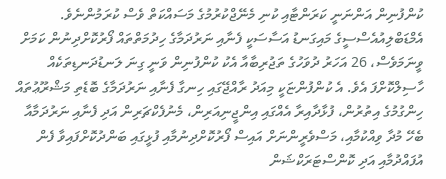ކުންފުނިން އަންނަނީ ކަރަންޓާއި ކުނި މެނޭޖްކުރުމުގެ މަސައްކަތް ވެސް ކުރަމުންނެވެ.
އެމްޑަބްލިއުއެސްސީގެ މައިގަނޑު އަސާސަކީ ފެނާއި ނަރުދަމާގެ ހިދުމަތްތައް ފޯރުކޮށްދިނުން ކަމަށް ވީނަމަވެސް، 26 އަހަރު ދުވަހުގެ ތަޖުރިބާއާ އެކު ކުންފުނިން ވަނީ ގިނަ ލަނޑުދަނޑިތަކެއް ހާސިލްކޮށްފަ އެވެ. އެ ކުންފުންޏަކީ މިއަދު ރާއްޖޭގައި ހިނގާ ފެނާއި ނަރުދަމާގެ ބޮޑެތި މަޝްރޫޢުތައް ހިންގުމުގެ އިތުރުން، ފުޅާދާއިރާ އެއްގައި އިންޖީނިއަރިން، މެނުފެކްޗަރިން އަދި ފެނާއި ނަރުދަމާއާ ބެހޭ މުދާ ވިއްކުމާއި، މަސްވެރީންނަށް އައިސް ފޯރުކޮށްދިނުމާއި ފުޅީގައި ބަންދުކޮށްފައިވާ ފެން އުފައްދުމާއި އަދި ކޮންސްޓަރަކްޝަން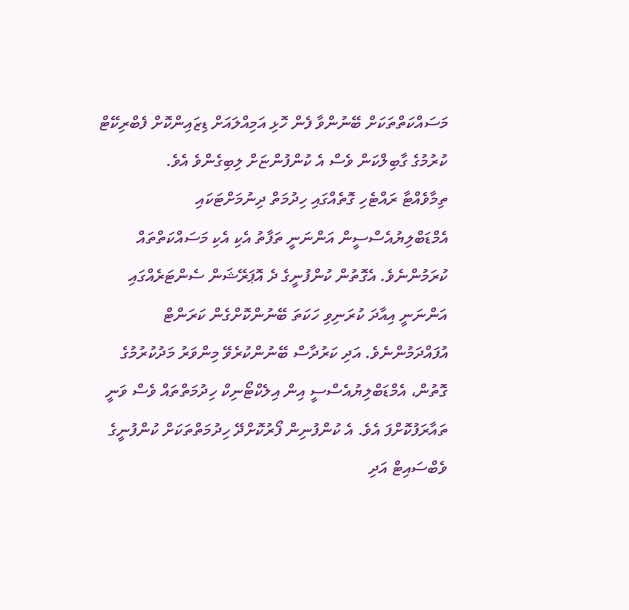މަސައްކަތްތަކަށް ބޭނުންވާ ފެން ހޮޅި އަމިއްލައަށް ޑިޒައިންކޮށް ފެބްރިކޭޓް ކުރުމުގެ ގާބިލްކަން ވެސް އެ ކުންފުންޏަށް ލިބިގެންވެ އެވެ.
ތިމާވެއްޓާ ރައްޓެހި ގޮތެއްގައި ހިދުމަތް ދިނުމަށްޓަކައި އެމްޑަބްލިޔުއެސްސީން އަންނަނީ ތަފާތު އެކި އެކި މަސައްކަތްތައް ކުރަމުންނެވެ. އެގޮތުން ކުންފުނީގެ ދެ އޮޕަރޭޝަން ސެންޓަރެއްގައި އަންނަނީ އިއާދަ ކުރަނިވި ހަކަތަ ބޭނުންކޮށްގެން ކަރަންޓް އުފައްދަމުންނެވެ. އަދި ކަރުދާސް ބޭނުންކުރެވޭ މިންވަރު މަދުކުރުމުގެ ގޮތުން، އެމްޑަބްލިޔުއެސްސީ އިން އިލެކްޓޯނިކް ހިދުމަތްތައް ވެސް ވަނީ ތައާރަފުކޮށްފަ އެވެ. އެ ކުންފުނިން ފޯރުކޮށްދޭ ހިދުމަތްތަކަށް ކުންފުނީގެ ވެބްސައިޓް އަދި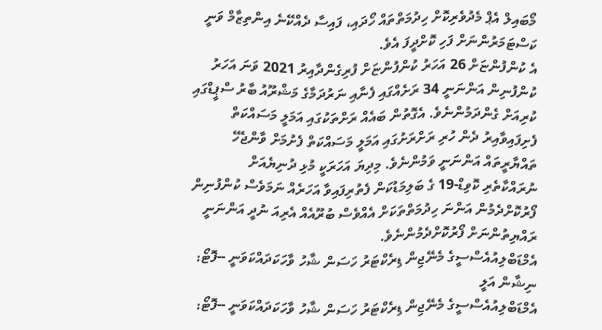މޯބައިލް އެޕް މެދުވެރިކޮށް ހިދުމަތްތައް ހޯދައި، ފައިސާ ދެއްކޭނެ އިންތިޒާމް ވަނީ ކަސްޓަމަރުންނަށް ފަހި ކޮށްދީފަ އެވެ.
އެ ކުންފުންޏަށް 26 އަހަރު ކުންފުންޏަށް ފުރިގެންދާއިރު 2021 ވަނަ އަހަރު ކުންފުނިން އަންނަނީ 34 ރަށެއްގައި ފެނާއި ނަރުދަމާގެ މަޝްރޫއު ބާރު ސްޕީޑްގައި ކުރިއަށް ގެންދަމުންނެވެ. އެގޮތުން ބައެއް ރަށްތަކުގައި އަމަލީ މަސައްކަތް ފެށިފައިވާއިރު ދެން ހުރި ރަށްރަށުގައި އަމަލީ މަސައްކަތް ފެށުމަށް ވާންޖެހޭ ތައްޔާރީތައް އަންނަނީ ވަމުންނެވެ. މިދިޔަ އަހަރަކީ މުޅި ދުނިޔެއަށް ނުރައްކާތެރި ކޮވިޑް-19 ގެ ބަލިމަޑުކަން ފެތުރިފައިވާ އަހަރެއް ނަމަވެސް ކުންފުނިން ފޯރުކޮށްދެމުން އަންނަ ހިދުމަތްތަކަށް އެއްވެސް ބުރޫއެއް އެރިއަ ނުދީ އަންނަނީ ރައްޔިތުންނަށް ފޯރުކޮށްދެމުންނެވެ.
އެމްޑަބްލިއުއެސްސީގެ މެނޭޖިން ޑިރެކްޓަރު ހަސަން ޝާހު ވާހަކަދައްކަވަނީ --ފޮޓޯ: ނިޝާން އަލީ
އެމްޑަބްލިއުއެސްސީގެ މެނޭޖިން ޑިރެކްޓަރު ހަސަން ޝާހު ވާހަކަދައްކަވަނީ --ފޮޓޯ: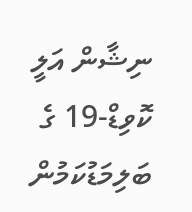ނިޝާން އަލީ
ކޮވިޑް-19 ގެ ބަލިމަޑުކަމުން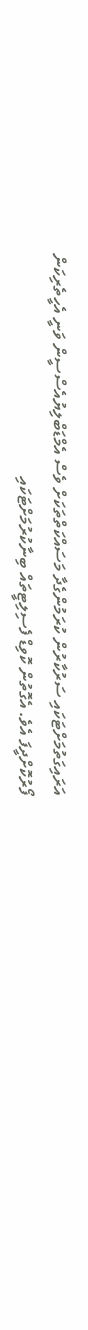އަރައިގަތުމަށްޓަކައި ސަރުކާރުން ކުރަމުންގެދާ މަސައްކަތްތަކަށް ވެސް އެމްޑަބްލިޔުއެސްސީން ވަނީ އެހީތެރިކަން ފޯރުކޮށްދީފަ އެވެ. އެގޮތުން ކޮވިޑް ފެސިލިޓީތައް ބިނާކުރުމަށްޓަކައި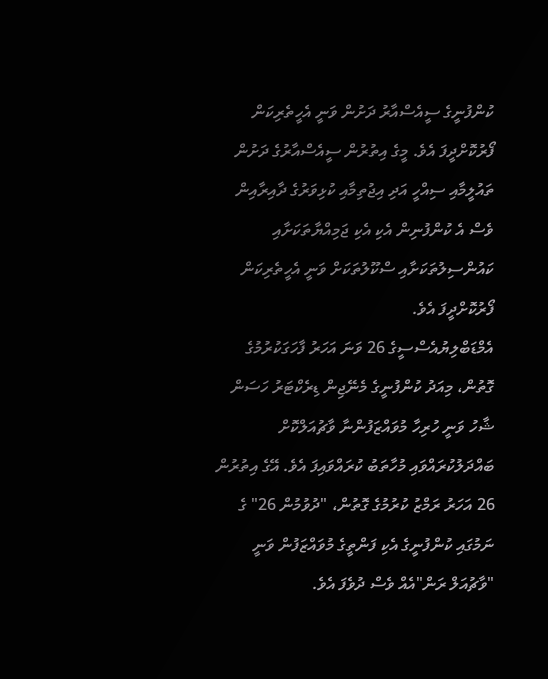ކުންފުނީގެ ސީއެސްއާރު ދަށުން ވަނީ އެހީތެރިކަން ފޯރުކޮށްދީފަ އެވެ. މީގެ އިތުރުން ސީއެސްއާރުގެ ދަށުން ތައުލީމާއި ސިއްހީ އަދި އިޖުތިމާއި ކުޅިވަރުގެ ދާއިރާއިން ވެސް އެ ކުންފުނިން އެކި އެކި ޖަމިއްޔާތަކަށާއި ކައުންސިލުތަކަށާއި ސްކޫލުތަކަށް ވަނީ އެހީތެރިކަން ފޯރުކޮށްދީފަ އެވެ.
އެމްޑަބްލިޔުއެސްސީގެ 26 ވަނަ އަހަރު ފާހަގަކުރުމުގެ ގޮތުން، މިއަދު ކުންފުނީގެ މެނޭޖިން ޑިރެކްޓަރު ހަސަން ޝާހު ވަނީ ހުރިހާ މުވައްޒަފުންނާ ވާޗުއަލްކޮށް ބައްދަލުކުރައްވައި މުހާތަބު ކުރައްވައިފަ އެވެ. އޭގެ އިތުރުން 26 އަހަރު ރަމްޒު ކުރުމުގެ ގޮތުން، "ދުވުމުން 26" ގެ ނަމުގައި ކުންފުނީގެ އެކި ފަންތީގެ މުވައްޒަފުން ވަނީ "ވާޗުއަލް ރަން"އެއް ވެސް ދުވެފަ އެވެ.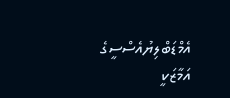އެމްޑަބްލިޔުއެސްސީގެ އަމާޒަކީ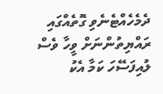ދެމެހެއްޓެނެވި ގޮތެއްގައި ރައްޔިތުންނަށް ވީހާ ވެސް ލުއިފަސޭހަ ކަމާ އެކު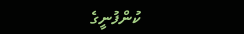ކުންފުނީގެ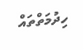ހިދުމަތްތައް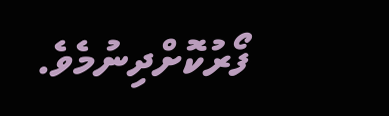ފޯރުކޮށްދިނުމެވެ.